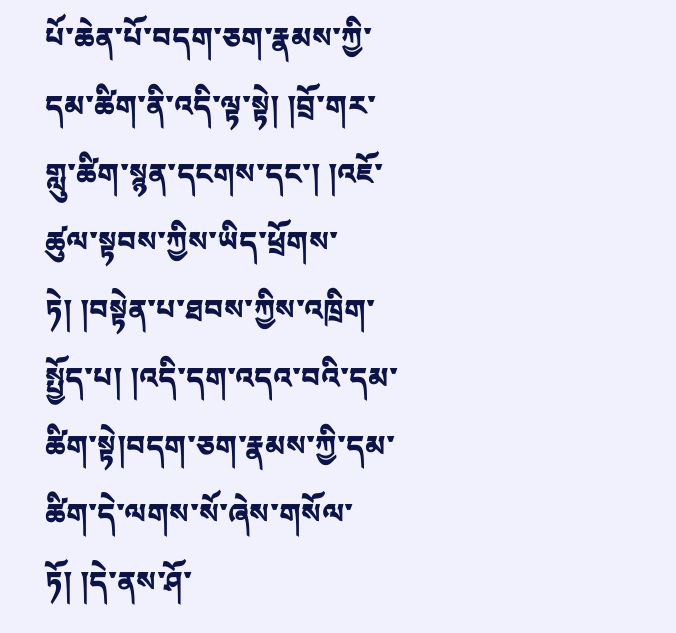པོ་ཆེན་པོ་བདག་ཅག་རྣམས་ཀྱི་དམ་ཚིག་ནི་འདི་ལྟ་སྟེ། །བྲོ་གར་གླུ་ཚིག་སྙན་དངགས་དང་། །འཇོ་ཚུལ་སྟབས་ཀྱིས་ཡིད་ཕྲོགས་ཏེ། །བསྟེན་པ་ཐབས་ཀྱིས་འཁྲིག་སྤྱོད་པ། །འདི་དག་འདའ་བའི་དམ་ཚིག་སྟེ།བདག་ཅག་རྣམས་ཀྱི་དམ་ཚིག་དེ་ལགས་སོ་ཞེས་གསོལ་ཏོ། །དེ་ནས་ཤོ་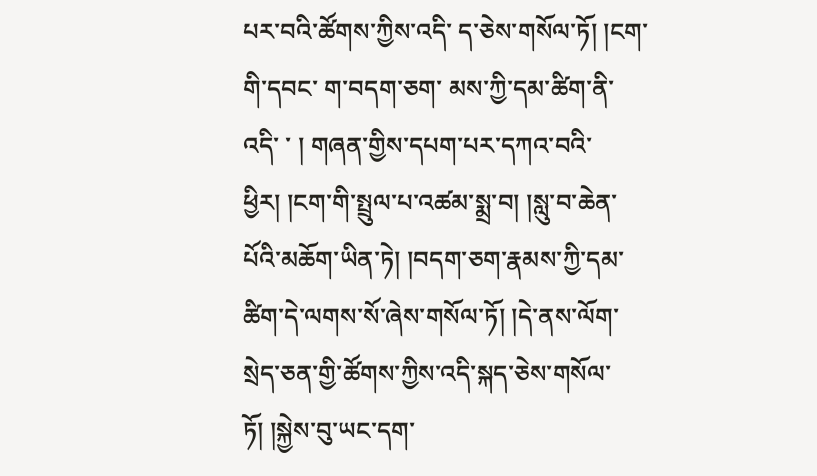པར་བའི་ཚོགས་ཀྱིས་འདི་ ད་ཅེས་གསོལ་ཏོ། །ངག་གི་དབང་ ག་བདག་ཅག་ མས་ཀྱི་དམ་ཚིག་ནི་འདི་ ་ ། གཞན་གྱིས་དཔག་པར་དཀའ་བའི་ཕྱིར། །ངག་གི་སྤྲུལ་པ་འཚམ་སྨྲ་བ། །སླུ་བ་ཆེན་པོའི་མཆོག་ཡིན་ཏེ། །བདག་ཅག་རྣམས་ཀྱི་དམ་ཚིག་དེ་ལགས་སོ་ཞེས་གསོལ་ཏོ། །དེ་ནས་ལོག་སྲེད་ཅན་གྱི་ཚོགས་ཀྱིས་འདི་སྐད་ཅེས་གསོལ་ཏོ། །སྐྱེས་བུ་ཡང་དག་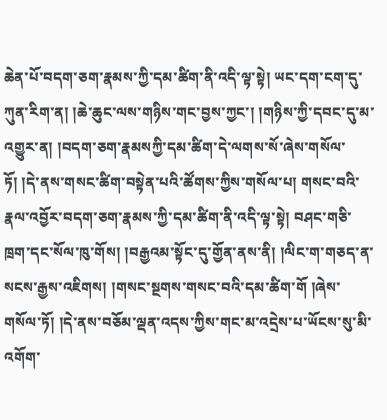ཆེན་པོ་བདག་ཅག་རྣམས་ཀྱི་དམ་ཚིག་ནི་འདི་ལྟ་སྟེ། ཡང་དག་ངག་དུ་ཀུན་རིག་ན། །ཆེ་ཆུང་ལས་གཉིས་གང་བྱས་ཀྱང་། །གཉིས་ཀྱི་དབང་དུ་མ་འགྱུར་ན། །བདག་ཅག་རྣམསཀྱི་དམ་ཚིག་དེ་ལགས་སོ་ཞེས་གསོལ་ཏོ། །དེ་ནས་གསང་ཚིག་བསྟེན་པའི་ཚོགས་ཀྱིས་གསོལ་པ། གསང་བའི་རྣལ་འབྱོར་བདག་ཅག་རྣམས་ཀྱི་དམ་ཚིག་ནི་འདི་ལྟ་སྟེ། བཤང་གཅི་ཁྲག་དང་སོལ་ཁུ་གོས། །བརྒྱའམ་སྟོང་དུ་གྱོན་ནས་ནི། །ལིང་ག་གཅད་ན་སངས་རྒྱས་འཇིགས། །གསང་སྔགས་གསང་བའི་དམ་ཚིག་གོ །ཞེས་གསོལ་ཏོ། །དེ་ནས་བཅོམ་ལྡན་འདས་ཀྱིས་གང་མ་འདྲེས་པ་ཡོངས་སུ་མི་འགོག་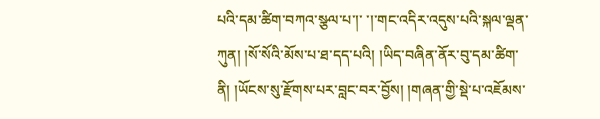པའི་དམ་ཚིག་བཀའ་སྩལ་པ་།་ ་།་གང་འདིར་འདུས་པའི་སྐལ་ལྡན་ཀུན། །སོ་སོའི་མོས་པ་ཐ་དད་པའི། །ཡིད་བཞིན་ནོར་བུ་དམ་ཚིག་ནི། །ཡོངས་སུ་རྫོགས་པར་བླང་བར་བྱོས། །གཞན་གྱི་སྡེ་པ་འཇོམས་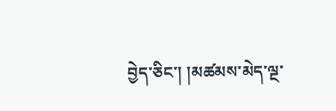བྱེད་ཅིང་། །མཚམས་མེད་ལྔ་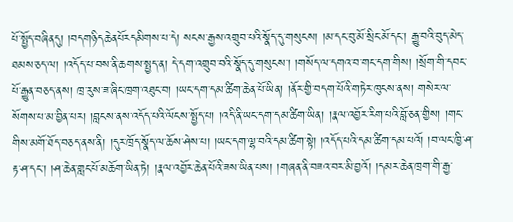པོ་སྤྱོད་བཞིནདུ། །བདགཉིདཆེནཔོརདམིགས་པ་དེ། སངས་རྒྱས་འགྲུབ་པའི་སྣོད་དུ་གསུངས། །མ་དང་བུ་མོ་སྲིང་མོ་དང་། རྒྱུ་བའི་བུད་མེད་ཐམས་ཅད་ལ། །འདོད་པ་བས་ནི་ཆགས་སྤྱད་ན། དེ་དག་འགྲུབ་བའི་སྣོད་དུ་གསུངས་། །གསོད་ལ་དགའ་བ་གང་དག་གིས། །སྲོག་གི་དབང་པོ་རྒྱུན་བཅད་ནས། ཁྲ་རུས་ཟ་ཞིང་ཁྲག་འཐུང་བ། །ཡང་དག་དམ་ཚིག་ཆེན་པོ་ཡིན། །ནོར་གྱི་བདག་པོའི་གཏེར་ཁུངས་ནས། གསེར་ལ་སོགས་པ་མ་བྱིན་པར། །བླངས་ནས་འདོད་པའི་ལོངས་སྤྱོད་པ། །འདི་ནི་ཡང་དག་དམ་ཚིག་ཡིན། །རྣལ་འབྱོར་རིག་པའི་བློ་ཅན་གྱིས། །གང་གིས་མགོ་ཐོད་བཅད་ནས་ནི། །དུར་ཁྲོད་སྣོད་ལ་ཆོས་ཤེས་པ། །ཡང་དག་ལྷ་བའི་དམ་ཚིག་སྟེ། །འདོད་པའི་དམ་ཚིག་དམ་པའོ། །བ་ལང་ཁྱི་ཤ་རྟ་ཤ་དང་། །ཤ་ཆེན་གླང་པོ་མཆོག་ཡིན་ཏེ། །རྣལ་འབྱོར་ཆེན་པོའི་ཟས་ཡིན་པས། །གཞན་ནི་བཟའ་བར་མི་བྱའོ། །དམར་ཆེན་ཁྲག་གི་རྒྱ་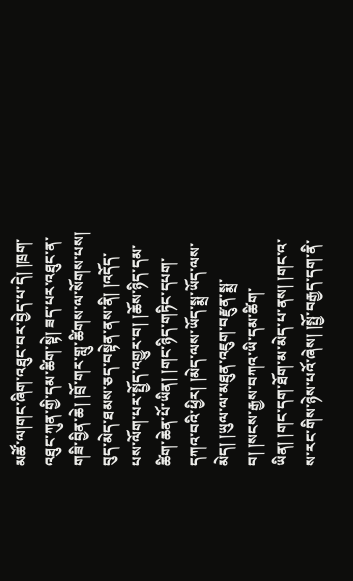མཚོ་ལ།གང་ཞིག་འཐུང་བར་བྱེད་པ་དེ། །ཁྲག་འཐུང་ཀུན་གྱི་དམ་ཚིག་སྟེ། ཟད་པར་འཐུང་ན་གཟི་བྱིན་ཆེ། །བྲོ་གར་གླུ་ཚིགས་ལ་སོགས་པས། བུད་མེད་ཐམས་ཅད་བསྟེན་ནས་ནི། །འདོད་པས་ལོག་པར་སྤྱོད་འགྱུར་བ། །ཆོས་ཉིད་དམ་ཚིག་ཆེན་པོ་ཡིན། །གང་ཉིད་གཏིང་དཔག་དཀའ་བའི་ཕྱིར། །མེད་ལས་ཡོད་སྨྲ་ཡོད་ལས་མེད། །ཡུལ་ལ་མཐུན་འཇུག་བརྫུན་སྨྲ་བ། །སངས་རྒྱས་བཀའ་ཡི་དམ་ཚིག་ཡིན། །གང་དག་ཐོག་མ་མེད་པ་ནས། །གང་འ་ས་རང་གིས་ཉེས་པའོ་ཞེས། །སྤྱོ་བརྒྱད་དག་ནི་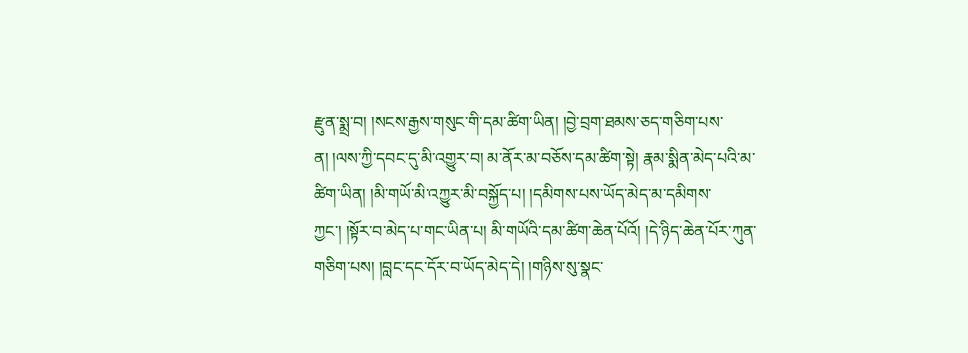རྫུན་སྨྲ་བ། །སངས་རྒྱས་གསུང་གི་དམ་ཚིག་ཡིན། །བྱེ་བྲག་ཐམས་ཅད་གཅིག་པས་ན། །ལས་ཀྱི་དབང་དུ་མི་འགྱུར་བ། མ་ནོར་མ་བཅོས་དམ་ཚིག་སྟེ། རྣམ་སྨིན་མེད་པའི་མ་ཚིག་ཡིན། །མི་གཡོ་མི་འཀྱུར་མི་བསྐྱོད་པ། །དམིགས་པས་ཡོད་མེད་མ་དམིགས་ཀྱང་། །སྟོར་བ་མེད་པ་གང་ཡིན་པ། མི་གཡོའི་དམ་ཚིག་ཆེན་པོའོ། །དེ་ཉིད་ཆེན་པོར་ཀུན་གཅིག་པས། །བླང་དང་དོར་བ་ཡོད་མེད་དེ། །གཉིས་སུ་སྣང་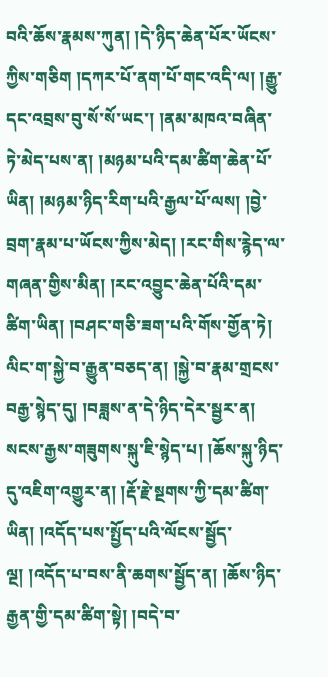བའི་ཆོས་རྣམས་ཀུན། །དེ་ཉིད་ཆེན་པོར་ཡོངས་ཀྱིས་གཅིག །དཀར་པོ་ནག་པོ་གང་འདི་ལ། །རྒྱུ་དང་འབྲས་བུ་སོ་སོ་ཡང་། །ནམ་མཁའ་བཞིན་ཏེ་མེད་པས་ན། །མཉམ་པའི་དམ་ཚིག་ཆེན་པོ་ཡིན། །མཉམ་ཉིད་རིག་པའི་རྒྱལ་པོ་ལས། །བྱེ་བྲག་རྣམ་པ་ཡོངས་ཀྱིས་མེད། །རང་གིས་རྙེད་ལ་གཞན་གྱིས་མིན། །རང་འབྱུང་ཆེན་པོའི་དམ་ཚིག་ཡིན། །བཤང་གཅི་ཟག་པའི་གོས་གྱོན་ཏེ། ལིང་ག་སྐྱེ་བ་རྒྱུན་བཅད་ན། །སྐྱེ་བ་རྣམ་གྲངས་བརྒྱ་སྙེད་དུ། །བཟླས་ན་དེ་ཉིད་དེར་སྦྱར་ན། སངས་རྒྱས་གཟུགས་སྐུ་ཇི་སྙེད་པ། །ཆོས་སྐུ་ཉིད་དུ་འཇིག་འགྱུར་ན། །རྡོ་རྗེ་སྔགས་ཀྱི་དམ་ཚིག་ཡིན། །འདོད་པས་སྤྱོད་པའི་ལོངས་སྦྱོད་ལྔ། །འདོད་པ་བས་ནི་ཆགས་སྦྱོད་ན། །ཆོས་ཉིད་རྒྱན་གྱི་དམ་ཚིག་སྟེ། །བདེ་བ་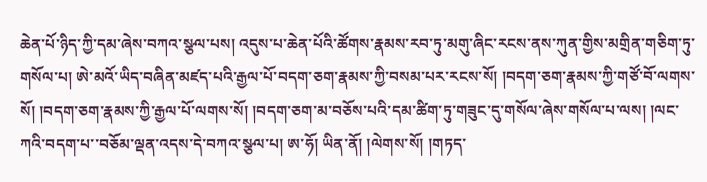ཆེན་པོ་ཉིད་ཀྱི་དམ་ཞེས་བཀའ་སྩལ་པས། འདུས་པ་ཆེན་པོའི་ཚོགས་རྣམས་རབ་ཏུ་མགུ་ཞིང་རངས་ནས་ཀུན་གྱིས་མགྲིན་གཅིག་ཏུ་གསོལ་པ། ཨེ་མའོ་ཡིད་བཞིན་མཛད་པའི་རྒྱལ་པོ་བདག་ཅག་རྣམས་ཀྱི་བསམ་པར་རངས་སོ། །བདག་ཅག་རྣམས་ཀྱི་གཙོ་བོ་ལགས་སོ། །བདག་ཅག་རྣམས་ཀྱི་རྒྱལ་པོ་ལགས་སོ། །བདག་ཅག་མ་བཅོས་པའི་དམ་ཚིག་ཏུ་གཟུང་དུ་གསོལ་ཞེས་གསོལ་པ་ལས། །ལང་ཀའི་བདག་པ་་བཅོམ་ལྡན་འདས་དེ་བཀའ་སྩལ་པ། ཨ་ཧོ། ཡིན་ནོ། །ལེགས་སོ། །གཏད་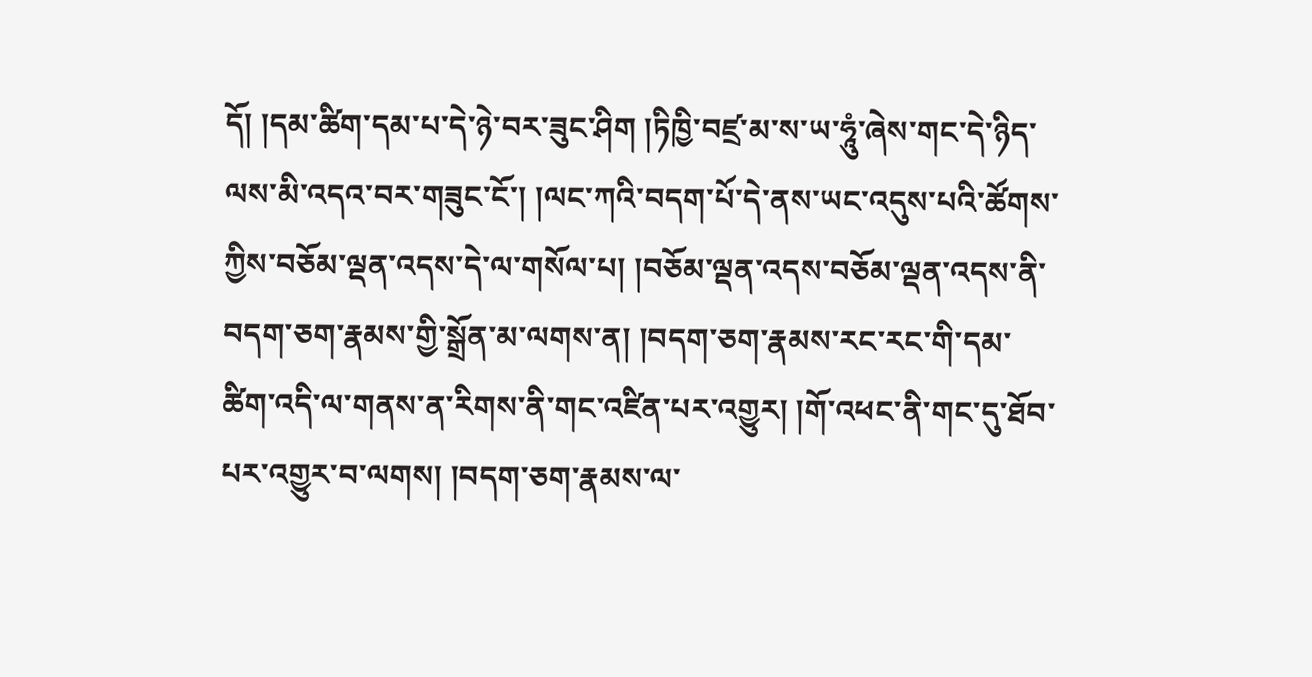དོ། །དམ་ཚིག་དམ་པ་དེ་ཉེ་བར་ཟུང་ཤིག །ཏིཁྱི་བཛྲ་མ་ས་ཡ་ཧཱུཾ་ཞེས་གང་དེ་ཉིད་ལས་མི་འདའ་བར་གཟུང་ངོ་། །ལང་ཀའི་བདག་པོ་དེ་ནས་ཡང་འདུས་པའི་ཚོགས་ཀྱིས་བཅོམ་ལྡན་འདས་དེ་ལ་གསོལ་པ། །བཅོམ་ལྡན་འདས་བཅོམ་ལྡན་འདས་ནི་བདག་ཅག་རྣམས་གྱི་སྒྲོན་མ་ལགས་ན། །བདག་ཅག་རྣམས་རང་རང་གི་དམ་ཚིག་འདི་ལ་གནས་ན་རིགས་ནི་གང་འཛིན་པར་འགྱུར། །གོ་འཕང་ནི་གང་དུ་ཐོབ་པར་འགྱུར་བ་ལགས། །བདག་ཅག་རྣམས་ལ་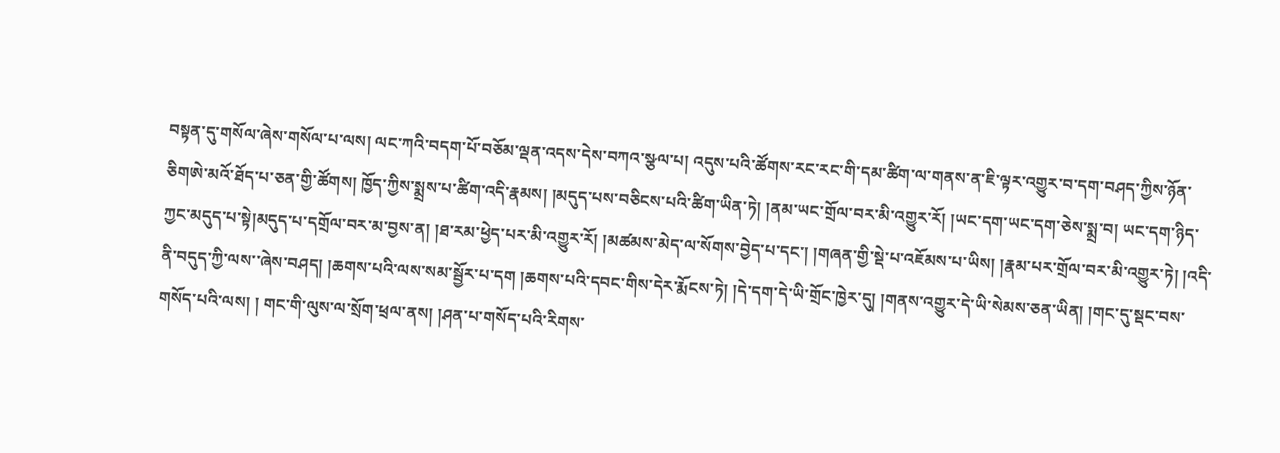བསྟན་དུ་གསོལ་ཞེས་གསོལ་པ་ལས། ལང་ཀའི་བདག་པོ་བཅོམ་ལྡན་འདས་དེས་བཀའ་སྩལ་པ། འདུས་པའི་ཚོགས་རང་རང་གི་དམ་ཚིག་ལ་གནས་ན་ཇི་ལྟར་འགྱུར་བ་དག་བཤད་ཀྱིས་ཉོན་ཅིགཨེ་མའོ་ཐོད་པ་ཅན་གྱི་ཚོགས། ཁྱོད་ཀྱིས་སྨྲས་པ་ཚིག་འདི་རྣམས། །མདུད་པས་བཅིངས་པའི་ཚིག་ཡིན་ཏེ། །ནམ་ཡང་གྲོལ་བར་མི་འགྱུར་རོ། །ཡང་དག་ཡང་དག་ཅེས་སྨྲ་བ། ཡང་དག་ཉིད་ཀྱང་མདུད་པ་སྟེ།མདུད་པ་དགྲོལ་བར་མ་བྱས་ན། །ཐ་རམ་ཕྱེད་པར་མི་འགྱུར་རོ། །མཚམས་མེད་ལ་སོགས་བྱེད་པ་དང་། །གཞན་གྱི་སྡེ་པ་འཇོམས་པ་ཡིས། །རྣམ་པར་གྲོལ་བར་མི་འགྱུར་ཏེ། །འདི་ནི་བདུད་ཀྱི་ལས་་ཞེས་བཤད། །ཆགས་པའི་ལས་སམ་སྦྱོར་པ་དག །ཆགས་པའི་དབང་གིས་དེར་རྨོངས་ཏེ། །དེ་དག་དེ་ཡི་གྲོང་ཁྱེར་དུ། །གནས་འགྱུར་དེ་ཡི་སེམས་ཅན་ཡིན། །གང་དུ་སྡང་བས་གསོད་པའི་ལས། ། གང་གི་ལུས་ལ་སྲོག་ཕྲལ་ནས། །ཤན་པ་གསོད་པའི་རིགས་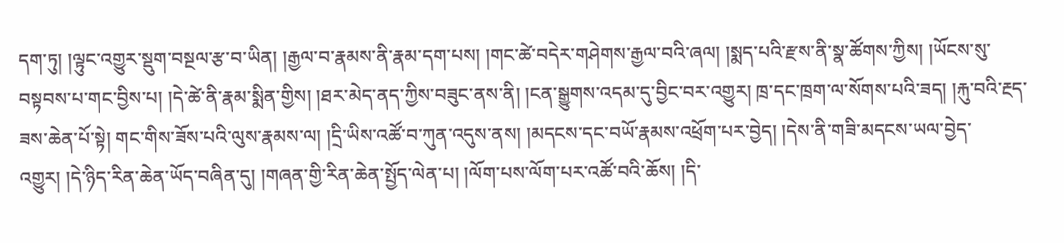དག་ཏུ། །ལྟུང་འགྱུར་སྡུག་བསྔལ་རྩ་བ་ཡིན། །རྒྱལ་བ་རྣམས་ནི་རྣམ་དག་པས། །གང་ཚེ་བདེར་གཤེགས་རྒྱལ་བའི་ཞལ། །སྨད་པའི་རྫས་ནི་སྣ་ཚོགས་ཀྱིས། །ཡོངས་སུ་བསྟབས་པ་གང་བྱིས་པ། །དེ་ཚེ་ནི་རྣམ་སྨིན་གྱིས། །ཐར་མེད་ནད་ཀྱིས་བཟུང་ནས་ནི། །ངན་སྒྱུགས་འདམ་དུ་བྱིང་བར་འགྱུར། ཁྲ་དང་ཁྲག་ལ་སོགས་པའི་ཟད། །རྐུ་བའི་རྔད་ཟས་ཆེན་པོ་སྟེ། གང་གིས་ཟོས་པའི་ལུས་རྣམས་ལ། །དྲི་ཡིས་འཚོ་བ་ཀུན་འདུས་ནས། །མདངས་དང་བཡོ་རྣམས་འཕྲོག་པར་བྱེད། །དེས་ནི་གཟི་མདངས་ཡལ་བྱེད་འགྱུར། །དེ་ཉིད་རིན་ཆེན་ཡོད་བཞིན་དུ། །གཞན་གྱི་རིན་ཆེན་སྤྱོད་ལེན་པ། །ལོག་པས་ལོག་པར་འཚོ་བའི་ཆོས། །དི་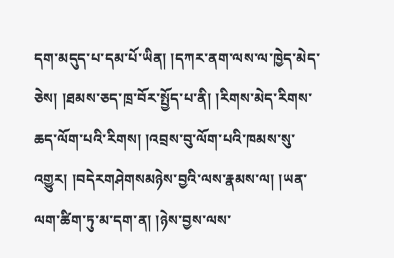དག་མདུད་པ་དམ་པོ་ཡིན། །དཀར་ནག་ལས་ལ་ཁྱེད་མེད་ཅེས། །ཐམས་ཅད་ཁྲ་བོར་སྤྱོད་པ་ནི། །རིགས་མེད་རིགས་ཆད་ལོག་པའི་རིགས། །འབྲས་བུ་ལོག་པའི་ཁམས་སུ་འགྱུར། །བདེརགཤེགསམཉེས་བྱའི་ལས་རྣམས་ལ། །ཡན་ལག་ཚིག་ཏུ་མ་དག་ན། །ཉེས་བྱས་ལས་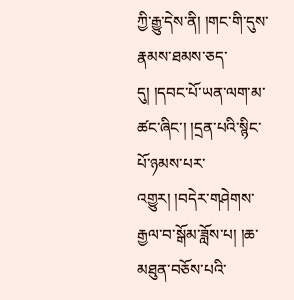ཀྱི་རྒྱུ་དེས་ནི། །གང་གི་དུས་རྣམས་ཐམས་ཅད་དུ། །དབང་པོ་ཡན་ལག་མ་ཚང་ཞིང་། །དྲན་པའི་སྙིང་པོ་ཉམས་པར་འགྱུར། །བདེར་གཤེགས་རྒྱལ་བ་སྒོམ་ཟློས་པ། །ཆ་མཐུན་བཅོས་པའི་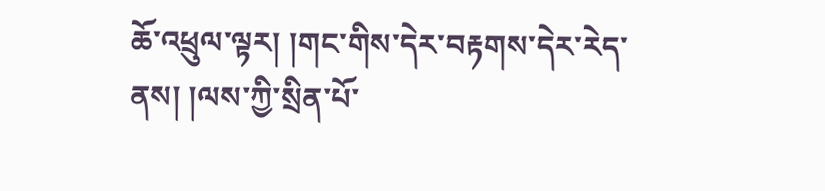ཆོ་འཕྲུལ་ལྟར། །གང་གིས་དེར་བརྟགས་དེར་རེད་ནས། །ལས་ཀྱི་སྲིན་པོ་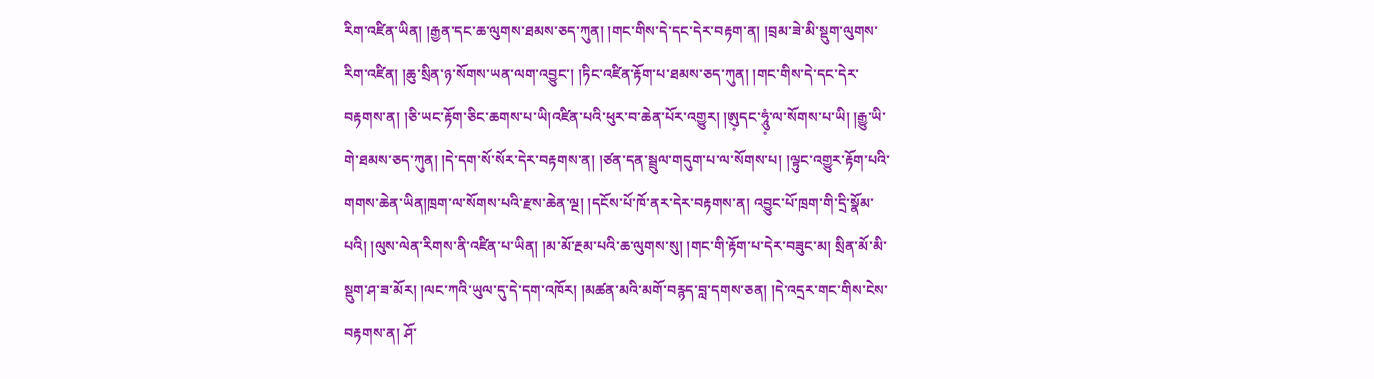རིག་འཛིན་ཡིན། །རྒྱན་དང་ཆ་ལུགས་ཐམས་ཅད་ཀུན། །གང་གིས་དེ་དང་དེར་བརྟག་ན། །བྲམ་ཟེ་མི་སྡུག་ལུགས་རིག་འཛིན། །ཆུ་སྲིན་ཉ་སོགས་ཡན་ལག་འབྱུང་། །ཏིང་འཛིན་རྟོག་པ་ཐམས་ཅད་ཀུན། །གང་གིས་དེ་དང་དེར་བརྟགས་ན། །ཅི་ཡང་རྟོག་ཅིང་ཆགས་པ་ཡི།འཛིན་པའི་ཕུར་བ་ཆེན་པོར་འགྱུར། །ཨུ༷དང་ཧཱུཾ༷་ལ་སོགས་པ་ཡི། །རྒྱུ་ཡི་གེ་ཐམས་ཅད་ཀུན། །དེ་དག་སོ་སོར་དེར་བརྟགས་ན། །ཙན་དན་སྦྲུལ་གདུག་པ་ལ་སོགས་པ། །ལྟུང་འགྱུར་རྟོག་པའི་གགས་ཆེན་ཡིན།ཁྲག་ལ་སོགས་པའི་རྫས་ཆེན་ལྔ། །དངོས་པོ་ཁོ་ནར་དེར་བརྟགས་ན། འབྱུང་པོ་ཁྲག་གི་དྲི་སྣོམ་པའི། །ལུས་ལེན་རིགས་ནི་འཛིན་པ་ཡིན། །མ་མོ་རྔམ་པའི་ཆ་ལུགས་སུ། །གང་གི་རྟོག་པ་དེར་བཟུང་མ། སྲིན་མོ་མི་སྡུག་ཤ་ཟ་མོར། །ལང་ཀའི་ཡུལ་དུ་དེ་དག་འཁོར། །མཚན་མའི་མགོ་བརྙད་བླ་དགས་ཅན། །དེ་འདྲར་གང་གིས་ངེས་བརྟགས་ན། ཤོ་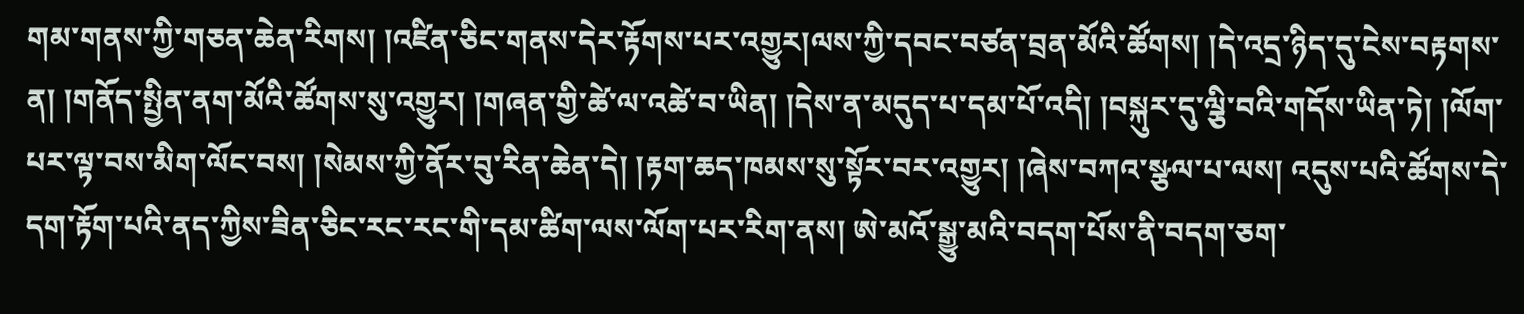གམ་གནས་ཀྱི་གཅན་ཆེན་རིགས། །འཛིན་ཅིང་གནས་དེར་རྟོགས་པར་འགྱུར།ལས་ཀྱི་དབང་བཙན་བྲན་མོའི་ཚོགས། །དེ་འདྲ་ཉིད་དུ་ངེས་བརྟགས་ན། །གནོད་སྤྱིན་ནག་མོའི་ཚོགས་སུ་འགྱུར། །གཞན་གྱི་ཚེ་ལ་འཚེ་བ་ཡིན། །དེས་ན་མདུད་པ་དམ་པོ་འདི། །བསྐུར་དུ་ལྕི་བའི་གདོས་ཡིན་ཏེ། །ལོག་པར་ལྟ་བས་མིག་ལོང་བས། །སེམས་ཀྱི་ནོར་བུ་རིན་ཆེན་དེ། །རྟག་ཆད་ཁམས་སུ་སྟོར་བར་འགྱུར། །ཞེས་བཀའ་སྩལ་པ་ལས། འདུས་པའི་ཚོགས་དེ་དག་རྟོག་པའི་ནད་ཀྱིས་ཟིན་ཅིང་རང་རང་གི་དམ་ཚིག་ལས་ལོག་པར་རིག་ནས། ཨེ་མའོ་སྒྱུ་མའི་བདག་པོས་ནི་བདག་ཅག་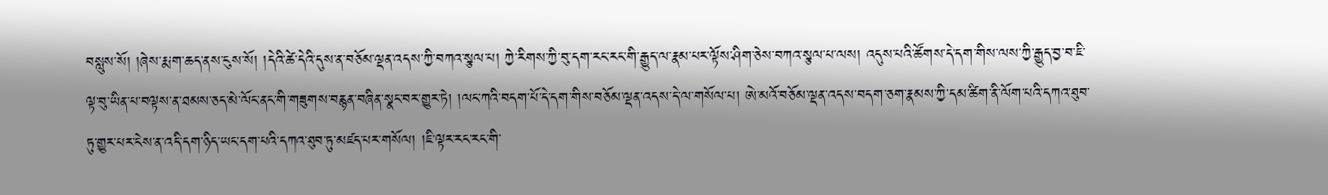བསླུས་སོ། །ཞེས་རྨ་ག་ཆད་ནས་ངུས་སོ། །དེའི་ཚེ་དེའི་དུས་ན་བཅོམ་ལྡན་འདས་ཀྱི་བཀའ་སྩལ་པ། ཀྱེ་རིགས་ཀྱི་བུ་དག་རང་རང་གི་རྒྱུད་ལ་རྣམ་པར་ལྟོས་ཤིག་ཅེས་བཀའ་སྩལ་པ་ལས། འདུས་པའི་ཚོགས་དེ་དག་གིས་ལས་ཀྱི་རྒྱུད་བྱ་བ་ཇི་ལྟ་བུ་ཡིན་པ་བལྟས་ན་ཐམས་ཅད་མེ་ལོང་ནང་གི་གཟུགས་བརྙན་བཞིན་སྣང་བར་གྱུར་ཏེ། །ལང་ཀའི་བདག་པོ་དེ་དག་གིས་བཅོམ་ལྡན་འདས་དེ་ལ་གསོལ་པ། ཨེ་མའོ་བཅོམ་ལྡན་འདས་བདག་ཅག་རྣམས་ཀྱི་དམ་ཚིག་ནི་ལོག་པའི་དཀའ་ཐུབ་ཏུ་གྱུར་པར་ངེས་ན་འདི་དག་ཉིད་ཡང་དག་པའི་དཀའ་ཐུབ་ཏུ་མཛད་པར་གསོལ། །ཇི་ལྟར་རང་རང་གི་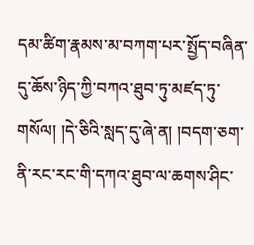དམ་ཚིག་རྣམས་མ་བཀག་པར་སྤྱོད་བཞིན་དུ་ཆོས་ཉིད་ཀྱི་བཀའ་ཐུབ་ཏུ་མཛད་ཏུ་གསོལ། །དེ་ཅིའི་སླད་དུ་ཞེ་ན། །བདག་ཅག་ནི་རང་རང་གི་དཀའ་ཐུབ་ལ་ཆགས་ཤིང་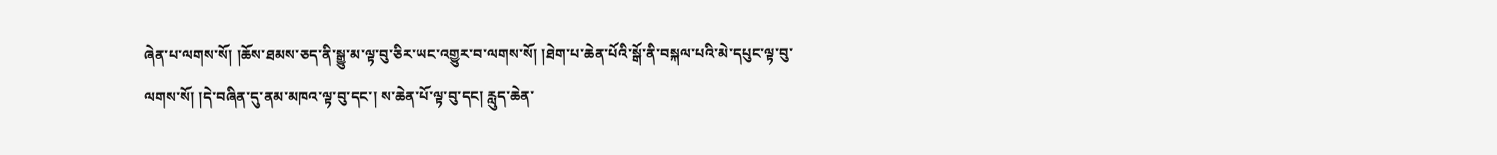ཞེན་པ་ལགས་སོ། །ཆོས་ཐམས་ཅད་ནི་སྒྱུ་མ་ལྟ་བུ་ཅིར་ཡང་འགྱུར་བ་ལགས་སོ། །ཐེག་པ་ཆེན་པོའི་སྒོ་ནི་བསྐལ་པའི་མེ་དཔུང་ལྟ་བུ་ལགས་སོ། །དེ་བཞིན་དུ་ནམ་མཁའ་ལྟ་བུ་དང་། ས་ཆེན་པོ་ལྟ་བུ་དང། རླུད་ཆེན་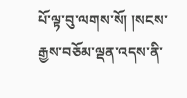པོ་ལྟ་བུ་ལགས་སོ། །སངས་རྒྱས་བཅོམ་ལྡན་འདས་ནི་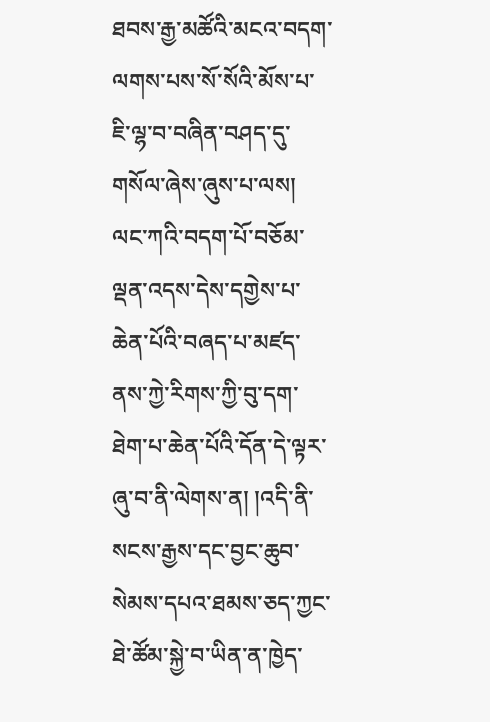ཐབས་རྒྱ་མཚོའི་མངའ་བདག་ལགས་པས་སོ་སོའི་མོས་པ་ཇི་ལྷ་བ་བཞིན་བཤད་དུ་གསོལ་ཞེས་ཞུས་པ་ལས། ལང་ཀའི་བདག་པོ་བཅོམ་ལྡན་འདས་དེས་དགྱེས་པ་ཆེན་པོའི་བཞད་པ་མཛད་ནས་ཀྱེ་རིགས་ཀྱི་བུ་དག་ཐེག་པ་ཆེན་པོའི་དོན་དེ་ལྟར་ཞུ་བ་ནི་ལེགས་ན། །འདི་ནི་སངས་རྒྱས་དང་བྱང་ཆུབ་སེམས་དཔའ་ཐམས་ཅད་ཀྱང་ཐེ་ཚོམ་སྐྱེ་བ་ཡིན་ན་ཁྱེད་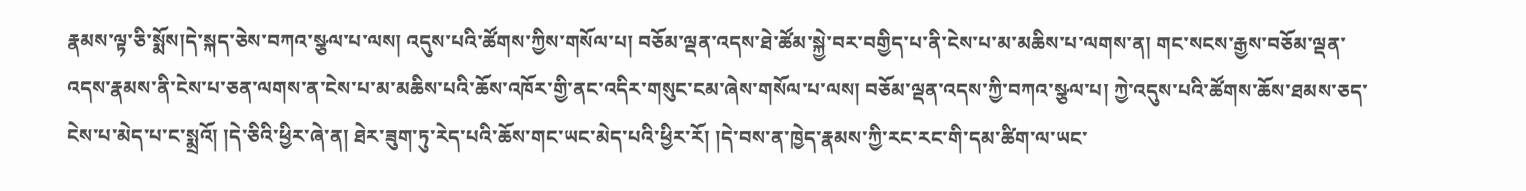རྣམས་ལྟ་ཅི་སྨོས།དེ་སྐད་ཅེས་བཀའ་སྩལ་པ་ལས། འདུས་པའི་ཚོགས་ཀྱིས་གསོལ་པ། བཅོམ་ལྡན་འདས་ཐེ་ཚོམ་སྐྱེ་བར་བགྱིད་པ་ནི་ངེས་པ་མ་མཆིས་པ་ལགས་ན། གང་སངས་རྒྱས་བཅོམ་ལྡན་འདས་རྣམས་ནི་ངེས་པ་ཅན་ལགས་ན་ངེས་པ་མ་མཆིས་པའི་ཆོས་འཁོར་གྱི་ནང་འདིར་གསུང་ངམ་ཞེས་གསོལ་པ་ལས། བཅོམ་ལྡན་འདས་ཀྱི་བཀའ་སྩལ་པ། ཀྱེ་འདུས་པའི་ཚོགས་ཆོས་ཐམས་ཅད་ངེས་པ་མེད་པ་ང་སྨྲའོ། །དེ་ཅིའི་ཕྱིར་ཞེ་ན། ཐེར་ཟུག་ཏུ་རེད་པའི་ཆོས་གང་ཡང་མེད་པའི་ཕྱིར་རོ། །དེ་བས་ན་ཁྱེད་རྣམས་ཀྱི་རང་རང་གི་དམ་ཚིག་ལ་ཡང་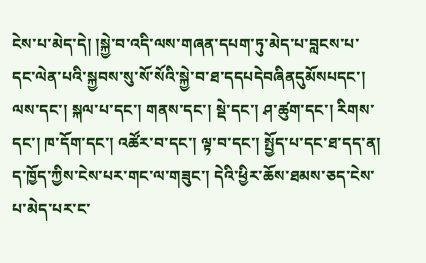ངེས་པ་མེད་དེ། །སྐྱེ་བ་འདི་ལས་གཞན་དཔག་ཏུ་མེད་པ་བླངས་པ་དང་ལེན་པའི་སྐྱབས་སུ་སོ་སོའི་སྐྱེ་བ་ཐ་དདཔདེབཞིནདུམོསཔདང་། ལས་དང་། སྐལ་པ་དང་། གནས་དང་། སྡེ་དང་། ཤ་ཚུག་དང་། རིགས་དང་། ཁ་དོག་དང་། འཚོར་བ་དང་། ལྟ་བ་དང་། སྤྱོད་པ་དང་ཐ་དད་ན། ད་ཁྱོད་ཀྱིས་ངེས་པར་གང་ལ་གཟུང་། དེའི་ཕྱིར་ཆོས་ཐམས་ཅད་ངེས་པ་མེད་པར་ང་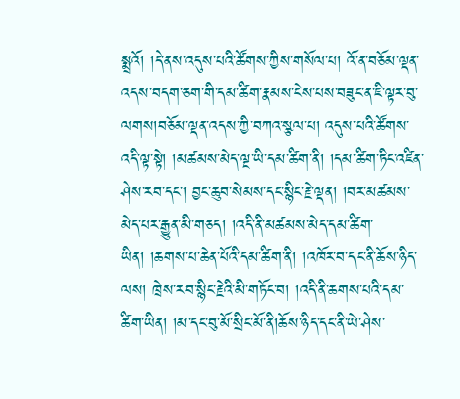སྨྲའོ། །དེ་ནས་འདུས་པའི་ཚོགས་ཀྱིས་གསོལ་པ། འོ་ན་བཅོམ་ལྡན་འདས་བདག་ཅག་གི་དམ་ཚིག་རྣམས་ངེས་པས་བཟུང་ན་ཇི་ལྟར་བུ་ལགས།བཅོམ་ལྡན་འདས་ཀྱི་བཀའ་སྩལ་པ། འདུས་པའི་ཚོགས་འདི་ལྟ་སྟེ། །མཚམས་མེད་ལྔ་ཡི་དམ་ཚིག་ནི། །དམ་ཚིག་ཏིང་འཛིན་ཤེས་རབ་དང་། བྱང་ཆུབ་སེམས་དང་སྙིང་རྗེ་ལྡན། །བར་མཚམས་མེད་པར་རྒྱུན་མི་གཅད། །འདི་ནི་མཚམས་མེད་དམ་ཚིག་ཡིན། །ཆགས་པ་ཆེན་པོའི་དམ་ཚིག་ནི། །འཁོར་བ་དང་ནི་ཆོས་ཉིད་ལས། ཁྲེས་རབ་སྙིང་རྗེའི་མི་གཏོང་བ། །འདི་ནི་ཆགས་པའི་དམ་ཚིག་ཡིན། །མ་དང་བུ་མོ་སྲིང་མོ་ནི།ཆོས་ཉིད་དང་ནི་ཡེ་ཤེས་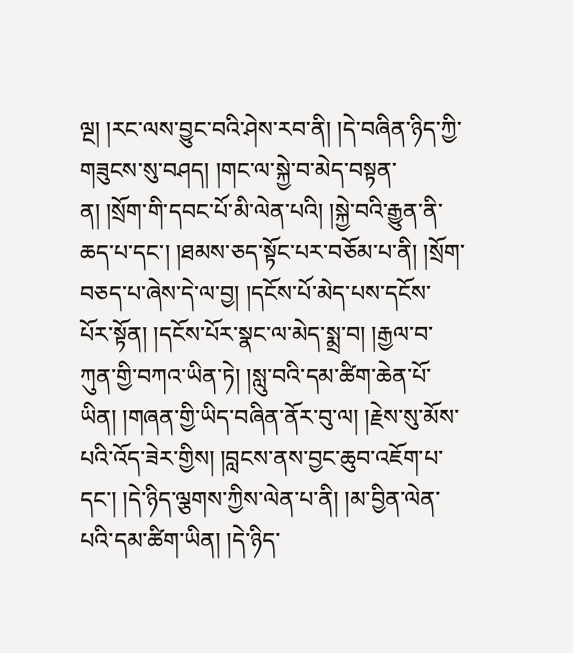ལྔ། །རང་ལས་བྱུང་བའི་ཤེས་རབ་ནི། །དེ་བཞིན་ཉིད་ཀྱི་གཟུངས་སུ་བཤད། །གང་ལ་སྐྱེ་བ་མེད་བསྟན་ན། །སྲོག་གི་དབང་པོ་མི་ལེན་པའི། །སྐྱེ་བའི་རྒྱུན་ནི་ཆད་པ་དང་། །ཐམས་ཅད་སྟོང་པར་བཅོམ་པ་ནི། །སྲོག་བཅད་པ་ཞེས་དེ་ལ་བྱ། །དངོས་པོ་མེད་པས་དངོས་པོར་སྟོན། །དངོས་པོར་སྣང་ལ་མེད་སྨྲ་བ། །རྒྱལ་བ་ཀུན་གྱི་བཀའ་ཡིན་ཏེ། །སླུ་བའི་དམ་ཚིག་ཆེན་པོ་ཡིན། །གཞན་གྱི་ཡིད་བཞིན་ནོར་བུ་ལ། །རྗེས་སུ་མོས་པའི་འོད་ཟེར་གྱིས། །བླངས་ནས་བྱང་ཆུབ་འཇོག་པ་དང་། །དེ་ཉིད་ལྕགས་ཀྱིས་ལེན་པ་ནི། །མ་བྱིན་ལེན་པའི་དམ་ཚིག་ཡིན། །དེ་ཉིད་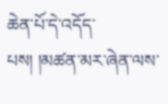ཆེན་པོ་དེ་འདོད་པས། །མཚན་མར་ཞེན་ལས་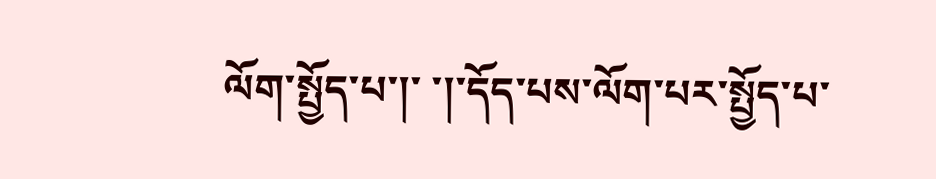ལོག་སྤྱོད་པ་།་ ་།་དོད་པས་ལོག་པར་སྤྱོད་པ་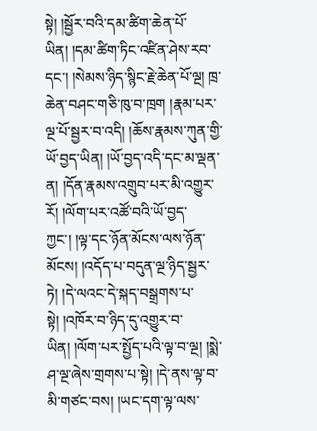སྟེ། །སྦྱོར་བའི་དམ་ཚིག་ཆེན་པོ་ཡིན། །དམ་ཚིག་ཏིང་འཛིན་ཤེས་རབ་དང་། །སེམས་ཉིད་སྙིང་རྗེ་ཆེན་པོ་ལྔ། ཁྲ་ཆེན་བཤང་གཅི་ཁུ་བ་ཁྲག །རྣམ་པར་ལྔ་པོ་སྦྱར་བ་འདི། །ཆོས་རྣམས་ཀུན་གྱི་ཡོ་བྱད་ཡིན། །ཡོ་བྱད་འདི་དང་མ་ལྡན་ན། །དོན་རྣམས་འགྲུབ་པར་མི་འགྱུར་རོ། །ལོག་པར་འཚོ་བའི་ཡོ་བྱད་ཀྱང་། །ལྟ་དང་ཉོན་མོངས་ལས་ཉོན་མོངས། །འདོད་པ་བདུན་ལྔ་ཉིད་སྦྱར་ཏེ། །དེ་ལའང་དེ་སྐད་བསྒྲགས་པ་སྟེ། །འཁོར་བ་ཉིད་དུ་འགྱུར་བ་ཡིན། །ལོག་པར་སྤྱོད་པའི་ལྟ་བ་ལྔ། །སྨེ་ཤ་ལྔ་ཞེས་གྲགས་པ་སྟེ། །དེ་ནས་ལྟ་བ་མི་གཙང་བས། །ཡང་དག་ལྟ་ལས་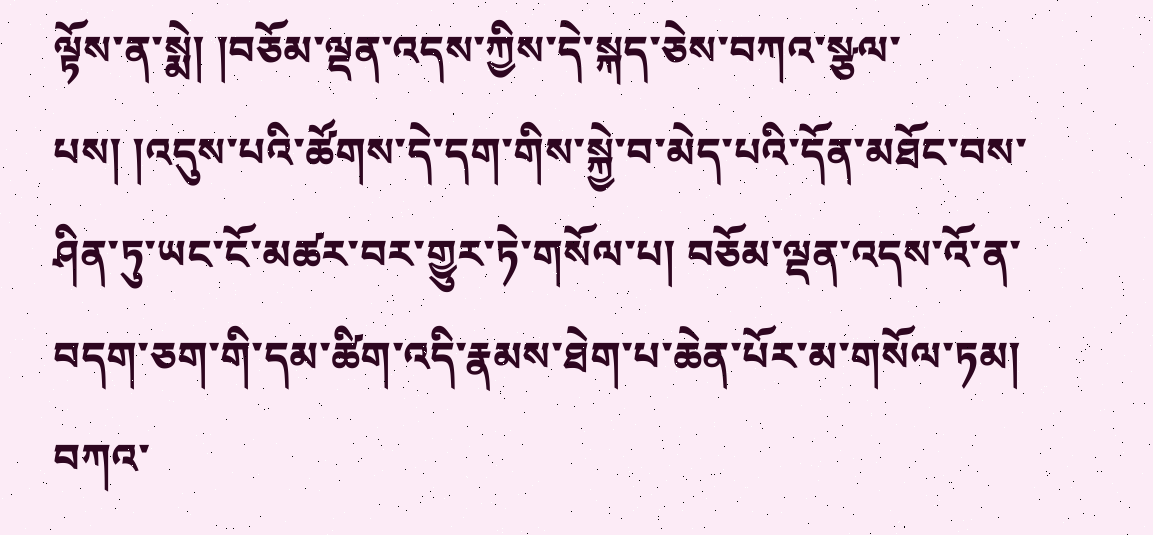ལྟོས་ན་སྨེ། །བཅོམ་ལྡན་འདས་ཀྱིས་དེ་སྐད་ཅེས་བཀའ་སྩལ་པས། །འདུས་པའི་ཚོགས་དེ་དག་གིས་སྐྱེ་བ་མེད་པའི་དོན་མཐོང་བས་ཤིན་ཏུ་ཡང་ངོ་མཚར་བར་གྱུར་ཏེ་གསོལ་པ། བཅོམ་ལྡན་འདས་འོ་ན་བདག་ཅག་གི་དམ་ཚིག་འདི་རྣམས་ཐེག་པ་ཆེན་པོར་མ་གསོལ་ཏམ། བཀའ་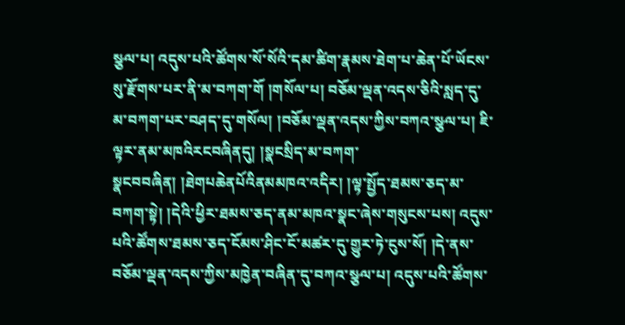སྩལ་པ། འདུས་པའི་ཚོགས་སོ་སོའི་དམ་ཚིག་རྣམས་ཐེག་པ་ཆེན་པོ་ཡོངས་སུ་རྫོགས་པར་ནི་མ་བཀག་གོ །གསོལ་པ། བཅོམ་ལྡན་འདས་ཅིའི་སླད་དུ་མ་བཀག་པར་བཤད་དུ་གསོལ། །བཅོམ་ལྡན་འདས་ཀྱིས་བཀའ་སྩལ་པ། ཇི་ལྟར་ནམ་མཁའིརངབཞིནདུ། །སྣངསྲིད་མ་བཀག་སྣངབབཞིན། །ཐེགཔཆེནཔོའིནམམཁའ་འདིར། །ལྟ་སྤྱོད་ཐམས་ཅད་མ་བཀག་སྟེ། །དེའི་ཕྱིར་ཐམས་ཅད་ནམ་མཁའ་སྣང་ཞེས་གསུངས་པས། འདུས་པའི་ཚོགས་ཐམས་ཅད་ངོམས་ཤིང་ངོ་མཚར་དུ་གྱུར་ཏེ་ངུས་སོ། །དེ་ནས་བཅོམ་ལྡན་འདས་ཀྱིས་མཁྱེན་བཞིན་དུ་བཀའ་སྩལ་པ། འདུས་པའི་ཚོགས་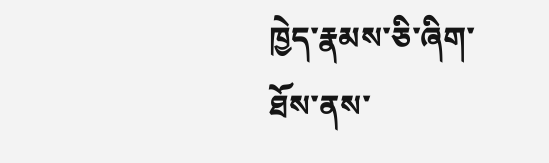ཁྱེད་རྣམས་ཅི་ཞིག་ཐོས་ནས་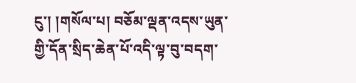ངུ་། །གསོལ་པ། བཅོམ་ལྡན་འདས་ཡུན་གྱི་དོན་སྲིད་ཆེན་པོ་འདི་ལྟ་བུ་བདག་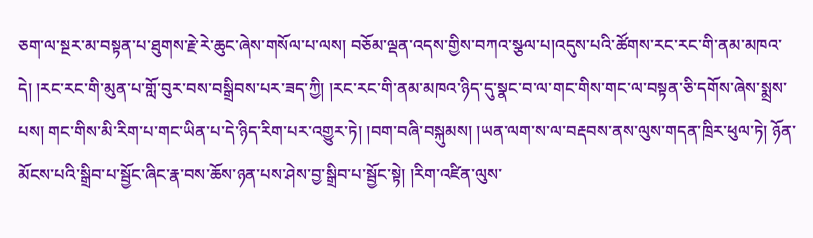ཅག་ལ་སྔར་མ་བསྟན་པ་ཐུགས་རྗེ་རེ་ཆུང་ཞེས་གསོལ་པ་ལས། བཅོམ་ལྡན་འདས་གྱིས་བཀའ་སྩལ་པ།འདུས་པའི་ཚོགས་རང་རང་གི་ནམ་མཁའ་དེ། །རང་རང་གི་མུན་པ་གློ་བུར་བས་བསྒྲིབས་པར་ཟད་ཀྱི། །རང་རང་གི་ནམ་མཁའ་ཉིད་དུ་སྣང་བ་ལ་གང་གིས་གང་ལ་བསྟན་ཅི་དགོས་ཞེས་སྨྲས་པས། གང་གིས་མི་རིག་པ་གང་ཡིན་པ་དེ་ཉིད་རིག་པར་འགྱུར་ཏེ། །བག་བཞི་བསྐུམས། །ཡན་ལག་ས་ལ་བརྡབས་ནས་ལུས་གདན་ཁྲིར་ཕུལ་ཏེ། ཉོན་མོངས་པའི་སྒྲིབ་པ་སྦྱོང་ཞིང་རྣ་བས་ཆོས་ཉན་པས་ཤེས་བྱ་སྒྲིབ་པ་སྦྱོང་སྟེ། །རིག་འཛིན་ལུས་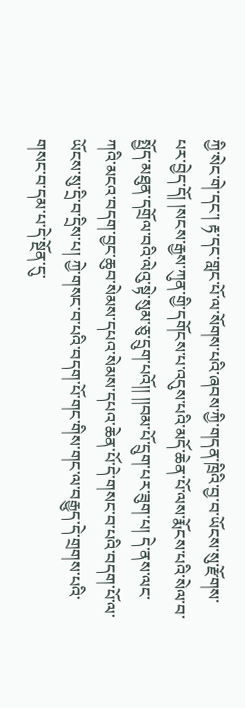ཀྱི་སེང་གེ་དང་། རྟ་དང་གླང་པོ་ལ་སོགས་པའི་ཞབས་ཀྱི་གདན་ཁྲིའི་བྱ་བ་ཡོངས་སུ་རྫོགས་པར་བྱེད་དོ། །སངས་རྒྱས་ཀུན་གྱི་དགོངས་པ་འདུས་པའི་མདོ་ཆེན་པོ་ལས་རྨོངས་པའི་སེལ་བ་སྤྱོད་མཐུན་དགྲོལ་བའི་ལེའུ་སྟེ་སུམ་ཅུ་དྲུག་པའོ།། །།བམ་པོ་དྲུག་པར་ཟུག་པ། དེ་ནས་ལང་ཀའི་མངའ་བདག་བྱང་ཆུབ་སེམས་དཔའ་སེམས་དཔའ་ཆེན་པོ་དེ་གསང་བ་པའི་བདག་པོ་ལ་ཡོངས་སུ་དྲི་བ་དྲིས་པ། ཀྱེ་གསང་བ་པའི་བདག་པོ་གང་གིས་གང་ལ་བརྒྱུད་དེ་གྲགས་པའི་གསང་བ་དམ་པ་དེ་སྔོན་དུ་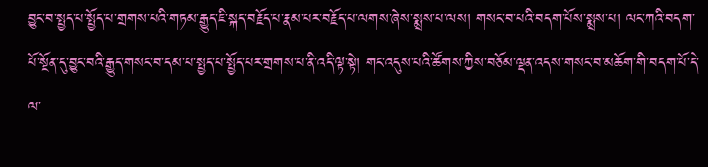བྱུང་བ་སྤྱད་པ་སྤྱོད་པ་གྲགས་པའི་གཏམ་རྒྱུད་ཇི་སྐད་བརྗོད་པ་རྣམ་པར་བརྗོད་པ་ལགས་ཞེས་སྨྲས་པ་ལས། གསང་བ་པའི་བདག་པོས་སྨྲས་པ། ལང་ཀའི་བདག་པོ་སྔོན་དུ་བྱུང་བའི་རྒྱུད་གསང་བ་དམ་པ་སྤྱད་པ་སྤྱོད་པར་གྲགས་པ་ནི་འདི་ལྟ་སྟེ། གང་འདུས་པའི་ཚོགས་ཀྱིས་བཅོམ་ལྡན་འདས་གསང་བ་མཆོག་གི་བདག་པོ་དེ་ལ་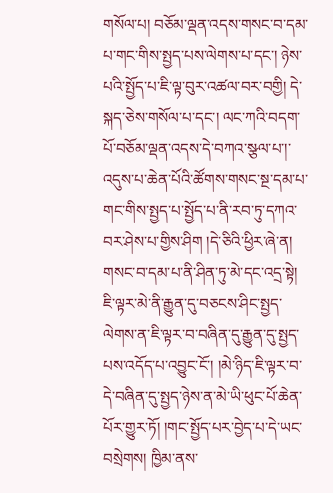གསོལ་པ། བཅོམ་ལྡན་འདས་གསང་བ་དམ་པ་གང་གིས་སྤྱད་པས་ལེགས་པ་དང་། ཉེས་པའི་སྤྱོད་པ་ཇི་ལྟ་བུར་འཚལ་བར་བགྱི། དེ་སྐད་ཅེས་གསོལ་པ་དང་། ལང་ཀའི་བདག་པོ་བཅོམ་ལྡན་འདས་དེ་བཀའ་སྩལ་པ་།་ འདུས་པ་ཆེན་པོའི་ཚོགས་གསང་སྔ་དམ་པ་གང་གིས་སྤྱད་པ་སྤྱོད་པ་ནི་རབ་ཏུ་དཀའ་བར་ཤེས་པ་གྱིས་ཤིག །དེ་ཅིའི་ཕྱིར་ཞེ་ན། གསང་བ་དམ་པ་ནི་ཤིན་ཏུ་མེ་དང་འདྲ་སྟེ། ཇི་ལྟར་མེ་ནི་རྒྱུན་དུ་བཅངས་ཤིང་སྤྱད་ལེགས་ན་ཇི་ལྟར་བ་བཞིན་དུ་རྒྱུན་དུ་སྤྱད་པས་འདོད་པ་འབྱུང་ངོ་། །མེ་ཉིད་ཇི་ལྟར་བ་དེ་བཞིན་དུ་སྤྱད་ཉེས་ན་མེ་ཡི་ཕུང་པོ་ཆེན་པོར་གྱུར་ཏོ། །གང་སྤྱོད་པར་བྱེད་པ་དེ་ཡང་བསྲེགས། ཁྱིམ་ནས་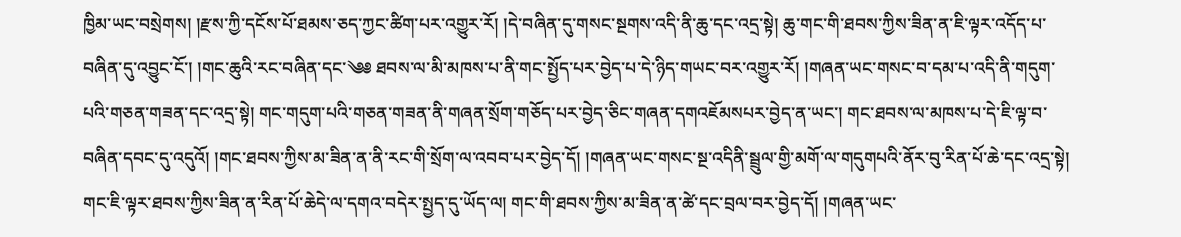ཁྱིམ་ཡང་བསྲེགས། །རྫས་ཀྱི་དངོས་པོ་ཐམས་ཅད་ཀྱང་ཚིག་པར་འགྱུར་རོ། །དེ་བཞིན་དུ་གསང་སྔགས་འདི་ནི་ཆུ་དང་འདྲ་སྟེ། ཆུ་གང་གི་ཐབས་ཀྱིས་ཟིན་ན་ཇི་ལྟར་འདོད་པ་བཞིན་དུ་འབྱུང་ངོ་། །གང་ཆུའི་རང་བཞིན་དང་༄༅ ཐབས་ལ་མི་མཁས་པ་ནི་གང་སྤྱོད་པར་བྱེད་པ་དེ་ཉིད་གཡང་བར་འགྱུར་རོ། །གཞན་ཡང་གསང་བ་དམ་པ་འདི་ནི་གདུག་པའི་གཅན་གཟན་དང་འདྲ་སྟེ། གང་གདུག་པའི་གཅན་གཟན་ནི་གཞན་སྲོག་གཅོད་པར་བྱེད་ཅིང་གཞན་དགའཇོམསཔར་བྱེད་ན་ཡང་། གང་ཐབས་ལ་མཁས་པ་དེ་ཇི་ལྟ་བ་བཞིན་དབང་དུ་འདུའོ། །གང་ཐབས་ཀྱིས་མ་ཟིན་ན་ནི་རང་གི་སྲོག་ལ་འབབ་པར་བྱེད་དོ། །གཞན་ཡང་གསང་སྔ་འདིནི་སྦྲུལ་གྱི་མགོ་ལ་གདུགཔའི་ནོར་བུ་རིན་པོ་ཆེ་དང་འདྲ་སྟེ། གང་ཇི་ལྟར་ཐབས་ཀྱིས་ཟིན་ན་རིན་པོ་ཆེདེ་ལ་དགའ་བདེར་སྤྱད་དུ་ཡོད་ལ། གང་གི་ཐབས་ཀྱིས་མ་ཟིན་ན་ཚེ་དང་བྲལ་བར་བྱེད་དོ། །གཞན་ཡང་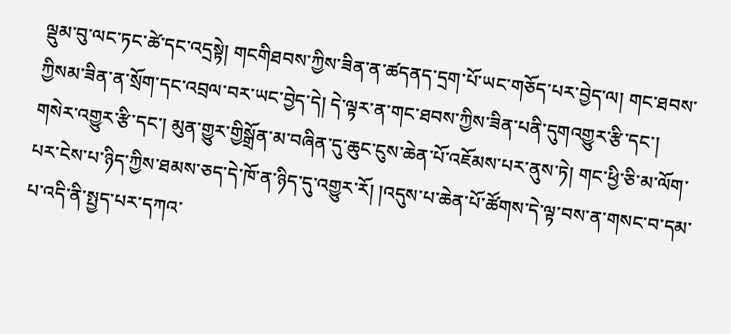ལྡུམ་བུ་ལང་ཏང་ཚེ་དང་འདྲསྟེ། གངགིཐབས་ཀྱིས་ཟིན་ན་ཚདནད་དྲག་པོ་ཡང་གཅོད་པར་བྱེད་ལ། གང་ཐབས་ཀྱིསམ་ཟིན་ན་སྲོག་དང་འབྲལ་བར་ཡང་བྱེད་དེ། དེ་ལྟར་ན་གང་ཐབས་ཀྱིས་ཟིན་པནི་དུགའགྱུར་རྩི་དང་། གསེར་འགྱུར་རྩི་དང་། མུན་གྱུར་གྱིསྒྲོན་མ་བཞིན་དུ་ཆུང་ངུས་ཆེན་པོ་འཇོམས་པར་ནུས་ཏེ། གང་ཕྱི་ཅི་མ་ལོག་པར་ངེས་པ་ཉིད་ཀྱིས་ཐམས་ཅད་དེ་ཁོ་ན་ཉིད་དུ་འགྱུར་རོ། །འདུས་པ་ཆེན་པོ་ཚོགས་དེ་ལྟ་བས་ན་གསང་བ་དམ་པ་འདི་ནི་སྤྱད་པར་དཀའ་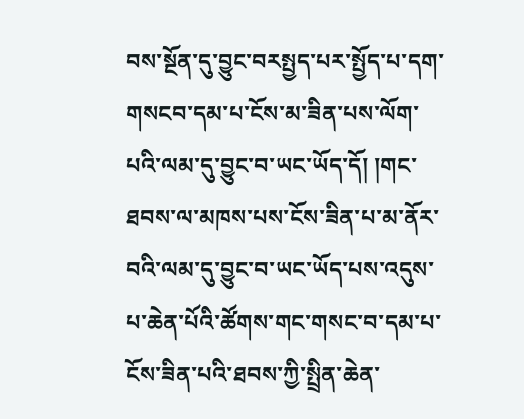བས་སྔོན་དུ་བྱུང་བརསྤྱད་པར་སྤྱོད་པ་དག་གསངབ་དམ་པ་ངོས་མ་ཟིན་པས་ལོག་པའི་ལམ་དུ་བྱུང་བ་ཡང་ཡོད་དོ། །གང་ཐབས་ལ་མཁས་པས་ངོས་ཟིན་པ་མ་ནོར་བའི་ལམ་དུ་བྱུང་བ་ཡང་ཡོད་པས་འདུས་པ་ཆེན་པོའི་ཚོགས་གང་གསང་བ་དམ་པ་ངོས་ཟིན་པའི་ཐབས་ཀྱི་སྤྲིན་ཆེན་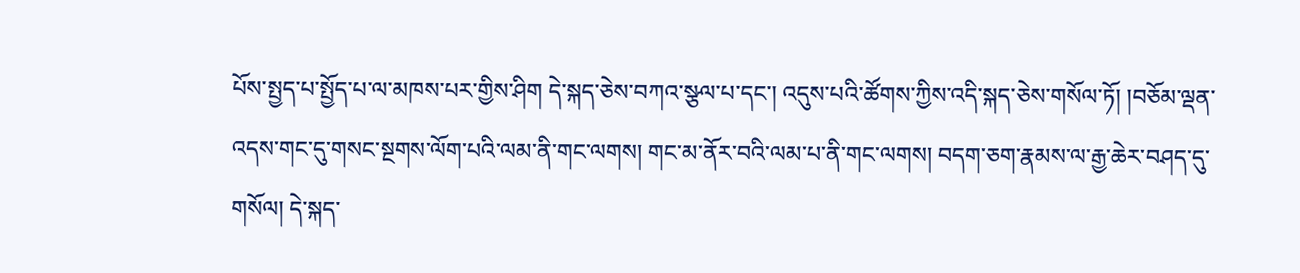པོས་སྤྱད་པ་སྤྱོད་པ་ལ་མཁས་པར་གྱིས་ཤིག དེ་སྐད་ཅེས་བཀའ་སྩལ་པ་དང་། འདུས་པའི་ཚོགས་ཀྱིས་འདི་སྐད་ཅེས་གསོལ་ཏོ། །བཅོམ་ལྡན་འདས་གང་དུ་གསང་སྔགས་ལོག་པའི་ལམ་ནི་གང་ལགས། གང་མ་ནོར་བའི་ལམ་པ་ནི་གང་ལགས། བདག་ཅག་རྣམས་ལ་རྒྱ་ཆེར་བཤད་དུ་གསོལ། དེ་སྐད་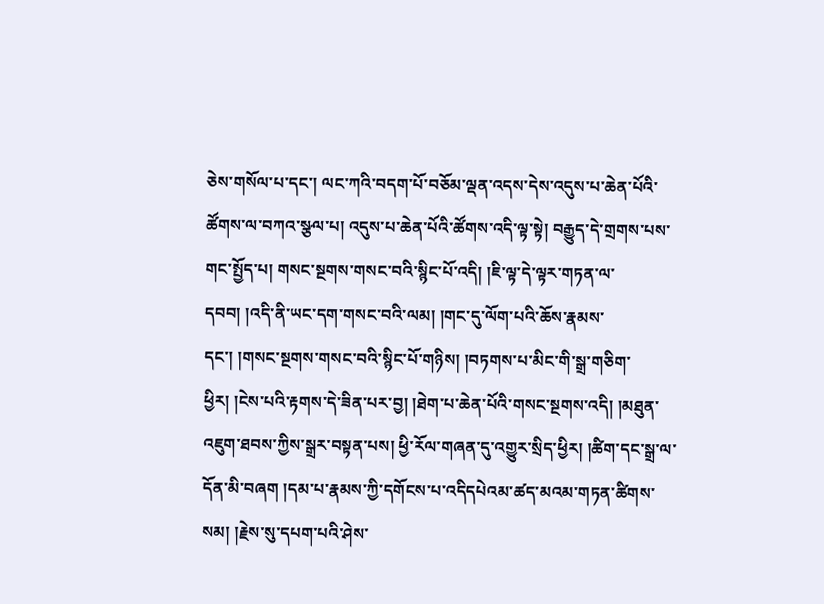ཅེས་གསོལ་པ་དང་། ལང་ཀའི་བདག་པོ་བཅོམ་ལྡན་འདས་དེས་འདུས་པ་ཆེན་པོའི་ཚོགས་ལ་བཀའ་སྩལ་པ། འདུས་པ་ཆེན་པོའི་ཚོགས་འདི་ལྟ་སྟེ། བརྒྱུད་དེ་གྲགས་པས་གང་སྤྱོད་པ། གསང་སྔགས་གསང་བའི་སྙིང་པོ་འདི། །ཇི་ལྟ་དེ་ལྟར་གཏན་ལ་དབབ། །འདི་ནི་ཡང་དག་གསང་བའི་ལམ། །གང་དུ་ལོག་པའི་ཆོས་རྣམས་དང་། །གསང་སྔགས་གསང་བའི་སྙིང་པོ་གཉིས། །བཏགས་པ་མིང་གི་སྒྲ་གཅིག་ཕྱིར། །ངེས་པའི་རྟགས་དེ་ཟིན་པར་བྱ། །ཐེག་པ་ཆེན་པོའི་གསང་སྔགས་འདི། །མཐུན་འཇུག་ཐབས་ཀྱིས་སྒྲར་བསྟན་པས། ཕྱི་རོལ་གཞན་དུ་འགྱུར་སྲིད་ཕྱིར། །ཚིག་དང་སྒྲ་ལ་དོན་མི་བཞག །དམ་པ་རྣམས་ཀྱི་དགོངས་པ་འདིདཔེའམ་ཚད་མའམ་གཏན་ཚིགས་སམ། །རྗེས་སུ་དཔག་པའི་ཤེས་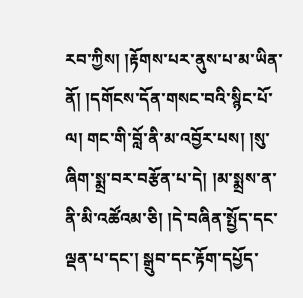རབ་ཀྱིས། །རྟོགས་པར་ནུས་པ་མ་ཡིན་ནོ། །དགོངས་དོན་གསང་བའི་སྙིང་པོ་ལ། གང་གི་བློ་ནི་མ་འབྱོར་པས། །སུ་ཞིག་སྨྲ་བར་བརྩོན་པ་དེ། །མ་སྨྲས་ན་ནི་མི་འཚོའམ་ཅི། །དེ་བཞིན་སྤྱོད་དང་ལྡན་པ་དང་། སྒྲུབ་དང་རྟོག་དཔྱོད་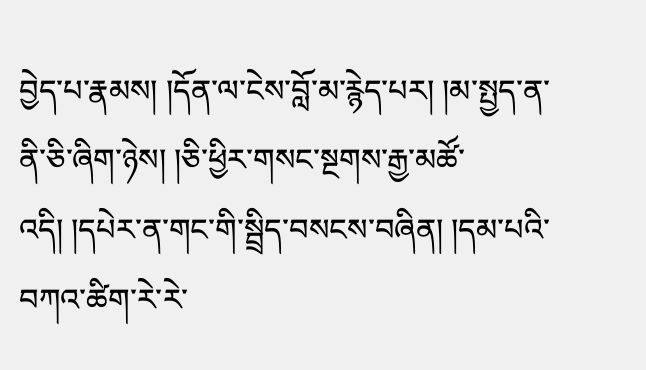བྱེད་པ་རྣམས། །དོན་ལ་ངེས་བློ་མ་རྙེད་པར། །མ་སྤྱད་ན་ནི་ཅི་ཞིག་ཉེས། །ཅི་ཕྱིར་གསང་སྔགས་རྒྱ་མཚོ་འདི། །དཔེར་ན་གང་གི་སྦྲིད་བསངས་བཞིན། །དམ་པའི་བཀའ་ཚིག་རེ་རེ་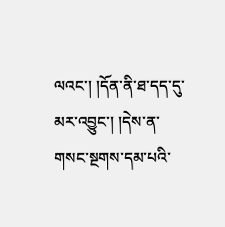ལའང་། །དོན་ནི་ཐ་དད་དུ་མར་འབྱུང་། །དེས་ན་གསང་སྔགས་དམ་པའི་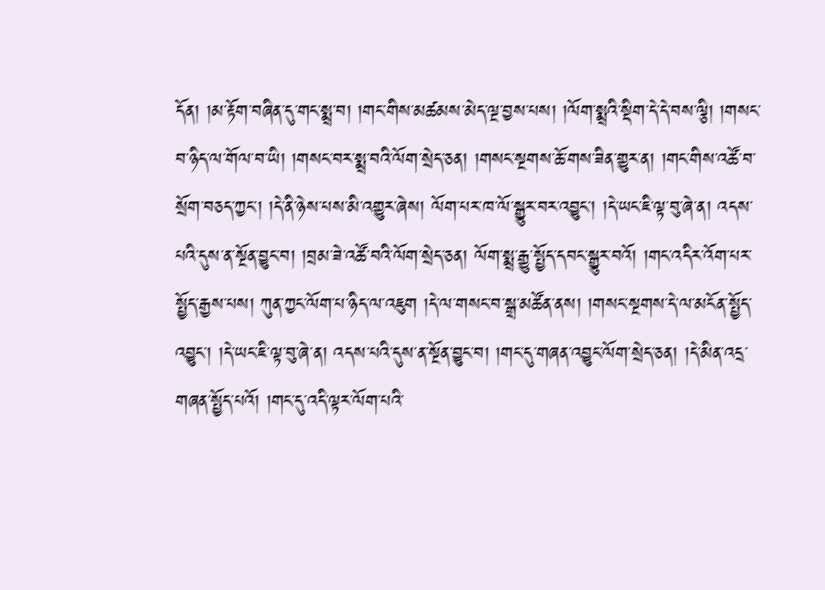དོན། །མ་རྟོག་བཞིན་དུ་གང་སྨྲ་བ། །གང་གིས་མཚམས་མེད་ལྔ་བྱས་པས། །ལོག་སྨྲའི་སྡིག་དེ་དེ་བས་ལྕི། །གསང་བ་ཉིད་ལ་གོལ་བ་ཡི། །གསང་བར་སྨྲ་བའི་ལོག་སྲེད་ཅན། །གསང་སྔགས་ཆོ་གས་ཟིན་གྱུར་ན། །གང་གིས་འཚོ་བ་སྲོག་བཅད་ཀྱང་། །དེ་ནི་ཉེས་པས་མི་འགྱུར་ཞེས། ལོག་པར་ཁ་ལོ་སྒྱུར་བར་འབྱུང་། །དེ་ཡང་ཇི་ལྟ་བུ་ཞེ་ན། འདས་པའི་དུས་ན་སྔོན་བྱུང་བ། །བྲམ་ཟེ་འཚོ་བའི་ལོག་སྲེད་ཅན། ལོག་སྨྲ་རྒྱུ་སྤྱོད་དབང་སྒྱུར་བའོ། །གང་འདིར་འོག་པར་སྤྱོད་རྒྱས་པས། ཀུན་ཀྱང་ལོག་པ་ཉིད་ལ་འཇུག །དེ་ལ་གསང་བ་སྒྲ་མཚོན་ནས། །གསང་སྔགས་དེ་ལ་མངོན་སྤྱོད་འབྱུང་། །དེ་ཡང་ཇི་ལྟ་བུ་ཞེ་ན། འདས་པའི་དུས་ན་སྔོན་བྱུང་བ། །གང་དུ་གཞན་འབྱུང་ལོག་སྲེད་ཅན། །དེ་མིན་འདྲ་གཞན་སྤྱོད་པའོ། །གང་དུ་འདི་ལྟར་ལོག་པའི་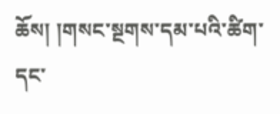ཆོས། །གསང་སྔགས་དམ་པའི་ཚིག་དང་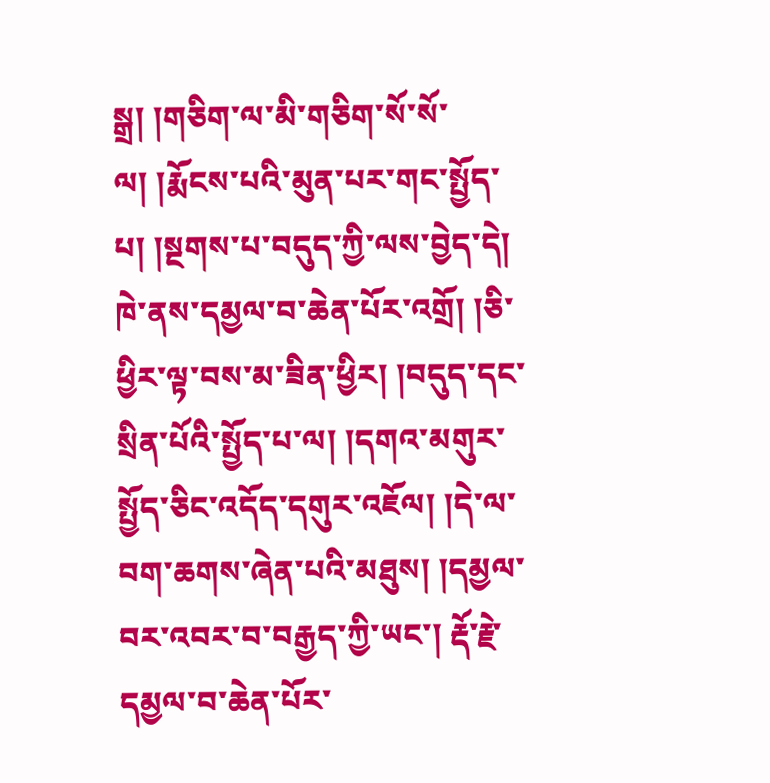སྒྲ། །གཅིག་ལ་མི་གཅིག་སོ་སོ་ལ། །རྨོངས་པའི་མུན་པར་གང་སྤྱོད་པ། །སྔགས་པ་བདུད་ཀྱི་ལས་བྱེད་དེ། ཁེ་ནས་དམྱལ་བ་ཆེན་པོར་འགྲོ། །ཅི་ཕྱིར་ལྟ་བས་མ་ཟིན་ཕྱིར། །བདུད་དང་སྲིན་པོའི་སྤྱོད་པ་ལ། །དགའ་མགུར་སྤྱོད་ཅིང་འདོད་དགུར་འཇོལ། །དེ་ལ་བག་ཆགས་ཞེན་པའི་མཐུས། །དམྱལ་བར་འབར་བ་བརྒྱད་ཀྱི་ཡང་། རྡོ་རྗེ་དམྱལ་བ་ཆེན་པོར་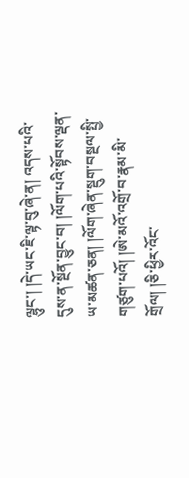ལྷུང་། །དེ་ཡང་ཇི་ལྟ་བུ་ཞེ་ན། འདས་པའི་དུས་ན་སྔོན་བྱུང་བ། །ལོག་པའི་སྟོབས་ལྡན་ཡ་མཚན་ཅན། །ལོག་ཞེན་སྡུག་བསྔལ་སྤྱི་གཙུག་པའོ། །ཨེ་མའོ་འགྲོ་བ་རྣམ་མི་གྲོལ། །ཅི་ཕྱིར་འོང་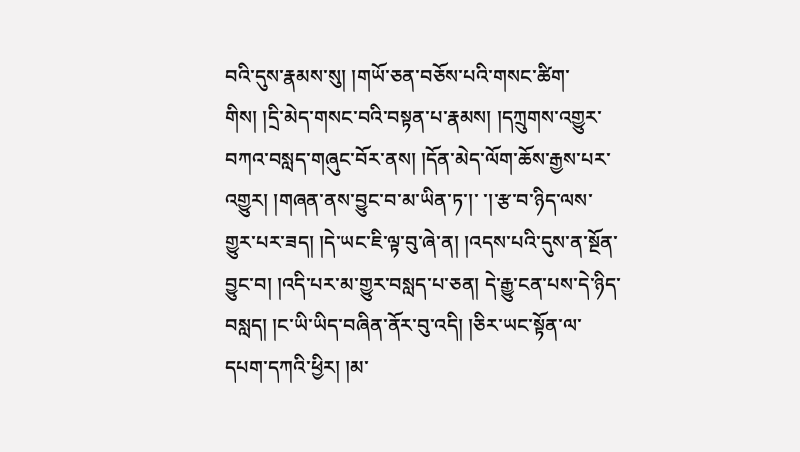བའི་དུས་རྣམས་སུ། །གཡོ་ཅན་བཅོས་པའི་གསང་ཚིག་གིས། །དྲི་མེད་གསང་བའི་བསྟན་པ་རྣམས། །དཀྲུགས་འགྱུར་བཀའ་བསླད་གཞུང་བོར་ནས། །དོན་མེད་ལོག་ཆོས་རྒྱས་པར་འགྱུར། །གཞན་ནས་བྱུང་བ་མ་ཡིན་ཏ་།་ ་།་རྩ་བ་ཉིད་ལས་གྱུར་པར་ཟད། །དེ་ཡང་ཇི་ལྟ་བུ་ཞེ་ན། །འདས་པའི་དུས་ན་སྔོན་བྱུང་བ། །འདི་པར་མ་གྱུར་བསླད་པ་ཅན། དེ་རྒྱུ་ངན་པས་དེ་ཉིད་བསླད། །ང་ཡི་ཡིད་བཞིན་ནོར་བུ་འདི། །ཅིར་ཡང་སྟོན་ལ་དཔག་དཀའི་ཕྱིར། །མ་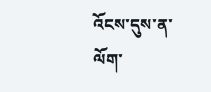འོངས་དུས་ན་ལོག་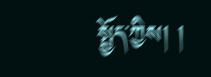སྤྱོད་ཀྱིས། །